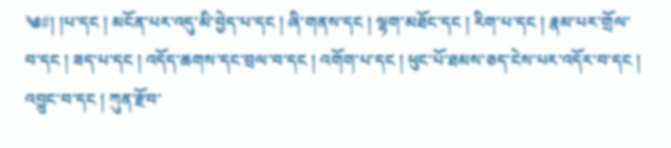༄#། །པ་དང ། མངོན་པར་འདུ་མི་བྱེད་པ་དང ། ཞི་གནས་དང ། ལྷག་མཐོང་དང ། རིག་པ་དང ། རྣམ་པར་གྲོལ་བ་དང ། ཟད་པ་དང ། འདོད་ཆགས་དང་བྲལ་བ་དང ། འགོག་པ་དང ། ཕུང་པོ་ཐམས་ཅད་ངེས་པར་འདོར་བ་དང ། འབྱུང་བ་དང ། ཀུན་རྫོབ་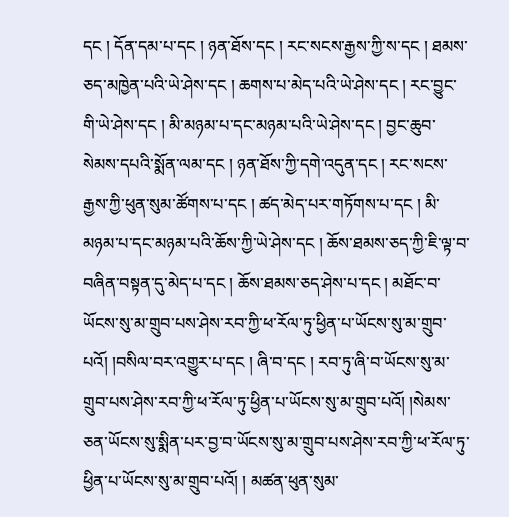དང ། དོན་དམ་པ་དང ། ཉན་ཐོས་དང ། རང་སངས་རྒྱས་ཀྱི་ས་དང ། ཐམས་ཅད་མཁྱེན་པའི་ཡེ་ཤེས་དང ། ཆགས་པ་མེད་པའི་ཡེ་ཤེས་དང ། རང་བྱུང་གི་ཡེ་ཤེས་དང ། མི་མཉམ་པ་དང་མཉམ་པའི་ཡེ་ཤེས་དང ། བྱང་ཆུབ་སེམས་དཔའི་སྨོན་ལམ་དང ། ཉན་ཐོས་ཀྱི་དགེ་འདུན་དང ། རང་སངས་རྒྱས་ཀྱི་ཕུན་སུམ་ཚོགས་པ་དང ། ཚད་མེད་པར་གཏོགས་པ་དང ། མི་མཉམ་པ་དང་མཉམ་པའི་ཆོས་ཀྱི་ཡེ་ཤེས་དང ། ཆོས་ཐམས་ཅད་ཀྱི་ཇི་ལྟ་བ་བཞིན་བསྟན་དུ་མེད་པ་དང ། ཆོས་ཐམས་ཅད་ཤེས་པ་དང ། མཐོང་བ་ཡོངས་སུ་མ་གྲུབ་པས་ཤེས་རབ་ཀྱི་ཕ་རོལ་ཏུ་ཕྱིན་པ་ཡོངས་སུ་མ་གྲུབ་པའོ། །བསིལ་བར་འགྱུར་པ་དང ། ཞི་བ་དང ། རབ་ཏུ་ཞི་བ་ཡོངས་སུ་མ་གྲུབ་པས་ཤེས་རབ་ཀྱི་ཕ་རོལ་ཏུ་ཕྱིན་པ་ཡོངས་སུ་མ་གྲུབ་པའོ། །སེམས་ཅན་ཡོངས་སུ་སྨིན་པར་བྱ་བ་ཡོངས་སུ་མ་གྲུབ་པས་ཤེས་རབ་ཀྱི་ཕ་རོལ་ཏུ་ཕྱིན་པ་ཡོངས་སུ་མ་གྲུབ་པའོ། ། མཚན་ཕུན་སུམ་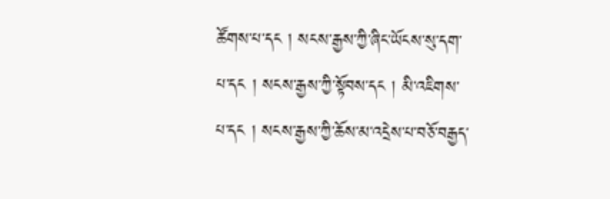ཚོགས་པ་དང ། སངས་རྒྱས་ཀྱི་ཞིང་ཡོངས་སུ་དག་པ་དང ། སངས་རྒྱས་ཀྱི་སྟོབས་དང ། མི་འཇིགས་པ་དང ། སངས་རྒྱས་ཀྱི་ཆོས་མ་འདྲེས་པ་བཅོ་བརྒྱད་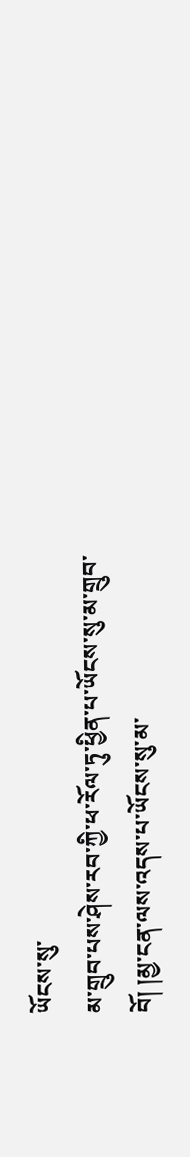ཡོངས་སུ་
མ་གྲུབ་པས་ཤེས་རབ་ཀྱི་ཕ་རོལ་ཏུ་ཕྱིན་པ་ཡོངས་སུ་མ་གྲུབ་བོ། །མྱ་ངན་ལས་འདས་པ་ཡོངས་སུ་མ་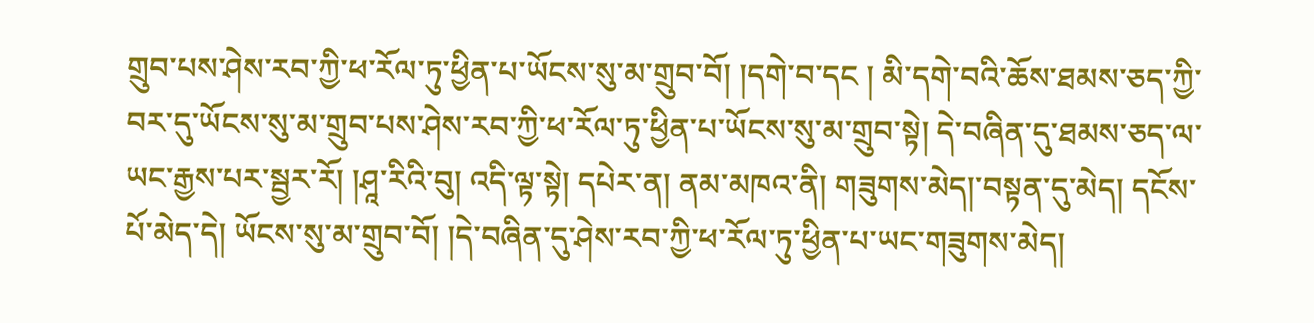གྲུབ་པས་ཤེས་རབ་ཀྱི་ཕ་རོལ་ཏུ་ཕྱིན་པ་ཡོངས་སུ་མ་གྲུབ་བོ། །དགེ་བ་དང ། མི་དགེ་བའི་ཆོས་ཐམས་ཅད་ཀྱི་བར་དུ་ཡོངས་སུ་མ་གྲུབ་པས་ཤེས་རབ་ཀྱི་ཕ་རོལ་ཏུ་ཕྱིན་པ་ཡོངས་སུ་མ་གྲུབ་སྟེ། དེ་བཞིན་དུ་ཐམས་ཅད་ལ་ཡང་རྒྱས་པར་སྦྱར་རོ། །ཤཱ་རིའི་བུ། འདི་ལྟ་སྟེ། དཔེར་ན། ནམ་མཁའ་ནི། གཟུགས་མེད།་བསྟན་དུ་མེད། དངོས་པོ་མེད་དེ། ཡོངས་སུ་མ་གྲུབ་བོ། །དེ་བཞིན་དུ་ཤེས་རབ་ཀྱི་ཕ་རོལ་ཏུ་ཕྱིན་པ་ཡང་གཟུགས་མེད།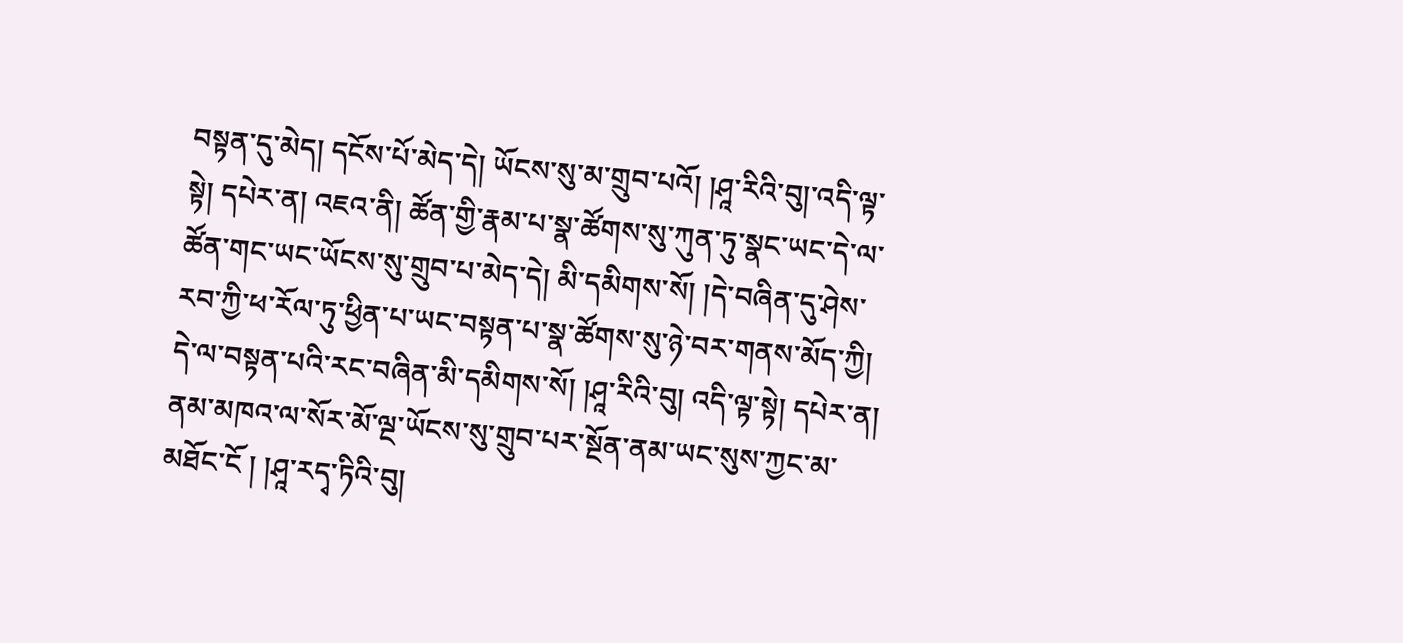བསྟན་དུ་མེད། དངོས་པོ་མེད་དེ། ཡོངས་སུ་མ་གྲུབ་པའོ། །ཤཱ་རིའི་བུ།་འདི་ལྟ་སྟེ། དཔེར་ན། འཇའ་ནི། ཚོན་གྱི་རྣམ་པ་སྣ་ཚོགས་སུ་ཀུན་ཏུ་སྣང་ཡང་དེ་ལ་ཚོན་གང་ཡང་ཡོངས་སུ་གྲུབ་པ་མེད་དེ། མི་དམིགས་སོ། །དེ་བཞིན་དུ་ཤེས་རབ་ཀྱི་ཕ་རོལ་ཏུ་ཕྱིན་པ་ཡང་བསྟན་པ་སྣ་ཚོགས་སུ་ཉེ་བར་གནས་མོད་ཀྱི། དེ་ལ་བསྟན་པའི་རང་བཞིན་མི་དམིགས་སོ། །ཤཱ་རིའི་བུ། འདི་ལྟ་སྟེ། དཔེར་ན། ནམ་མཁའ་ལ་སོར་མོ་ལྔ་ཡོངས་སུ་གྲུབ་པར་སྔོན་ནམ་ཡང་སུས་ཀྱང་མ་མཐོང་ངོ ། །ཤཱ་རདྭ་ཏིའི་བུ།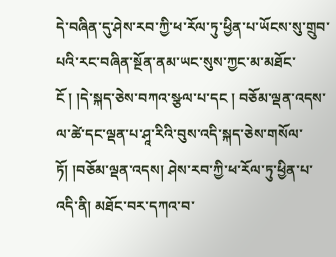དེ་བཞིན་དུ་ཤེས་རབ་ཀྱི་ཕ་རོལ་ཏུ་ཕྱིན་པ་ཡོངས་སུ་གྲུབ་པའི་རང་བཞིན་སྔོན་ནམ་ཡང་སུས་ཀྱང་མ་མཐོང་ངོ ། །དེ་སྐད་ཅེས་བཀའ་སྩལ་པ་དང ། བཅོམ་ལྡན་འདས་ལ་ཚེ་དང་ལྡན་པ་ཤཱ་རིའི་བུས་འདི་སྐད་ཅེས་གསོལ་ཏོ། །བཅོམ་ལྡན་འདས། ཤེས་རབ་ཀྱི་ཕ་རོལ་ཏུ་ཕྱིན་པ་འདི་ནི། མཐོང་བར་དཀའ་བ་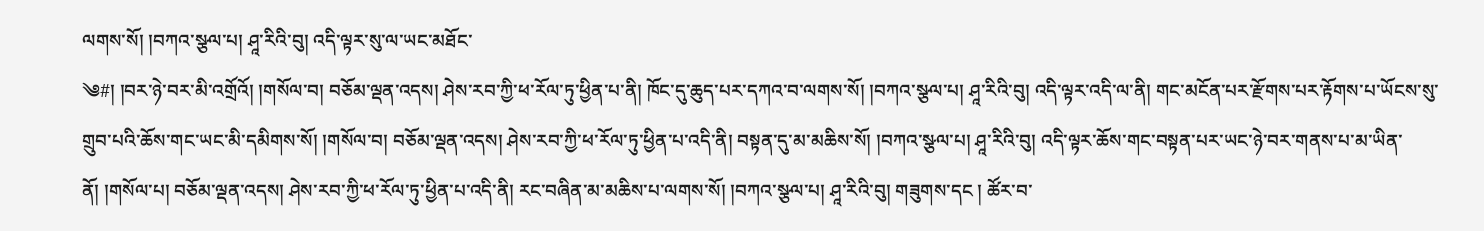ལགས་སོ། །བཀའ་སྩལ་པ། ཤཱ་རིའི་བུ། འདི་ལྟར་སུ་ལ་ཡང་མཐོང་
༄#། །བར་ཉེ་བར་མི་འགྲོའོ། །གསོལ་བ། བཅོམ་ལྡན་འདས། ཤེས་རབ་ཀྱི་ཕ་རོལ་ཏུ་ཕྱིན་པ་ནི། ཁོང་དུ་ཆུད་པར་དཀའ་བ་ལགས་སོ། །བཀའ་སྩལ་པ། ཤཱ་རིའི་བུ། འདི་ལྟར་འདི་ལ་ནི། གང་མངོན་པར་རྫོགས་པར་རྟོགས་པ་ཡོངས་སུ་གྲུབ་པའི་ཆོས་གང་ཡང་མི་དམིགས་སོ། །གསོལ་བ། བཅོམ་ལྡན་འདས། ཤེས་རབ་ཀྱི་ཕ་རོལ་ཏུ་ཕྱིན་པ་འདི་ནི། བསྟན་དུ་མ་མཆིས་སོ། །བཀའ་སྩལ་པ། ཤཱ་རིའི་བུ། འདི་ལྟར་ཆོས་གང་བསྟན་པར་ཡང་ཉེ་བར་གནས་པ་མ་ཡིན་ནོ། །གསོལ་པ། བཅོམ་ལྡན་འདས། ཤེས་རབ་ཀྱི་ཕ་རོལ་ཏུ་ཕྱིན་པ་འདི་ནི། རང་བཞིན་མ་མཆིས་པ་ལགས་སོ། །བཀའ་སྩལ་པ། ཤཱ་རིའི་བུ། གཟུགས་དང ། ཚོར་བ་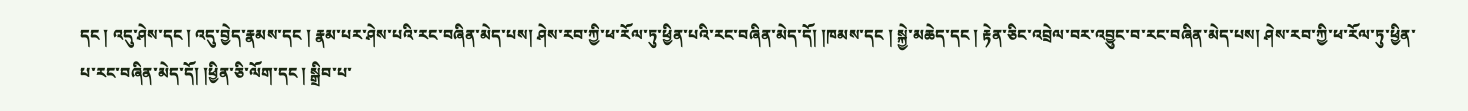དང ། འདུ་ཤེས་དང ། འདུ་བྱེད་རྣམས་དང ། རྣམ་པར་ཤེས་པའི་རང་བཞིན་མེད་པས། ཤེས་རབ་ཀྱི་ཕ་རོལ་ཏུ་ཕྱིན་པའི་རང་བཞིན་མེད་དོ། །ཁམས་དང ། སྐྱེ་མཆེད་དང ། རྟེན་ཅིང་འབྲེལ་བར་འབྱུང་བ་རང་བཞིན་མེད་པས། ཤེས་རབ་ཀྱི་ཕ་རོལ་ཏུ་ཕྱིན་པ་རང་བཞིན་མེད་དོ། །ཕྱིན་ཅི་ལོག་དང ། སྒྲིབ་པ་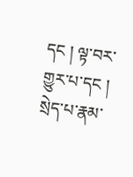དང ། ལྟ་བར་གྱུར་པ་དང ། སྲེད་པ་རྣམ་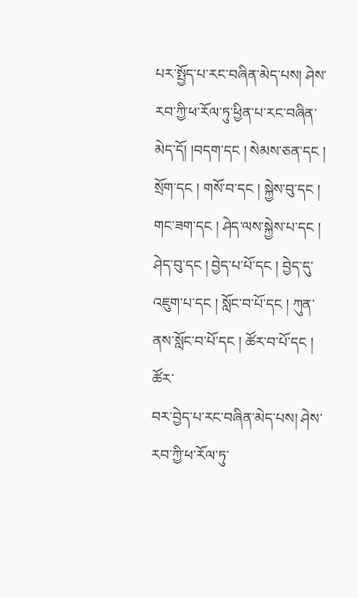པར་སྤྱོད་པ་རང་བཞིན་མེད་པས། ཤེས་རབ་ཀྱི་ཕ་རོལ་ཏུ་ཕྱིན་པ་རང་བཞིན་མེད་དོ། །བདག་དང ། སེམས་ཅན་དང ། སྲོག་དང ། གསོ་བ་དང ། སྐྱེས་བུ་དང ། གང་ཟག་དང ། ཤེད་ལས་སྐྱེས་པ་དང ། ཤེད་བུ་དང ། བྱེད་པ་པོ་དང ། བྱེད་དུ་འཇུག་པ་དང ། སློང་བ་པོ་དང ། ཀུན་ནས་སློང་བ་པོ་དང ། ཚོར་བ་པོ་དང ། ཚོར་
བར་བྱེད་པ་རང་བཞིན་མེད་པས། ཤེས་རབ་ཀྱི་ཕ་རོལ་ཏུ་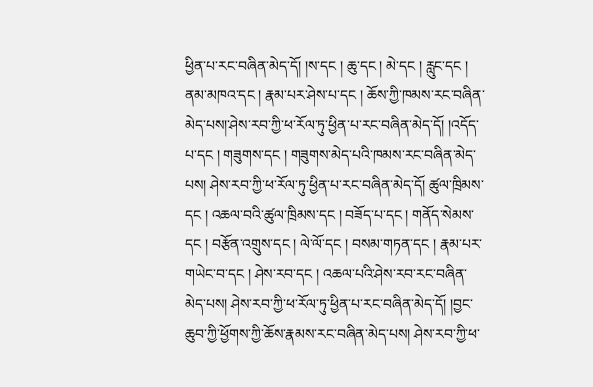ཕྱིན་པ་རང་བཞིན་མེད་དོ། །ས་དང ། ཆུ་དང ། མེ་དང ། རླུང་དང ། ནམ་མཁའ་དང ། རྣམ་པར་ཤེས་པ་དང ། ཆོས་ཀྱི་ཁམས་རང་བཞིན་མེད་པས།་ཤེས་རབ་ཀྱི་ཕ་རོལ་ཏུ་ཕྱིན་པ་རང་བཞིན་མེད་དོ། །འདོད་པ་དང ། གཟུགས་དང ། གཟུགས་མེད་པའི་ཁམས་རང་བཞིན་མེད་པས། ཤེས་རབ་ཀྱི་ཕ་རོལ་ཏུ་ཕྱིན་པ་རང་བཞིན་མེད་དོ། ཚུལ་ཁྲིམས་དང ། འཆལ་བའི་ཚུལ་ཁྲིམས་དང ། བཟོད་པ་དང ། གནོད་སེམས་དང ། བརྩོན་འགྲུས་དང ། ལེ་ལོ་དང ། བསམ་གཏན་དང ། རྣམ་པར་གཡེང་བ་དང ། ཤེས་རབ་དང ། འཆལ་པའི་ཤེས་རབ་རང་བཞིན་མེད་པས། ཤེས་རབ་ཀྱི་ཕ་རོལ་ཏུ་ཕྱིན་པ་རང་བཞིན་མེད་དོ། །བྱང་ཆུབ་ཀྱི་ཕྱོགས་ཀྱི་ཆོས་རྣམས་རང་བཞིན་མེད་པས། ཤེས་རབ་ཀྱི་ཕ་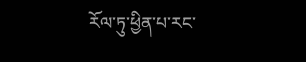རོལ་ཏུ་ཕྱིན་པ་རང་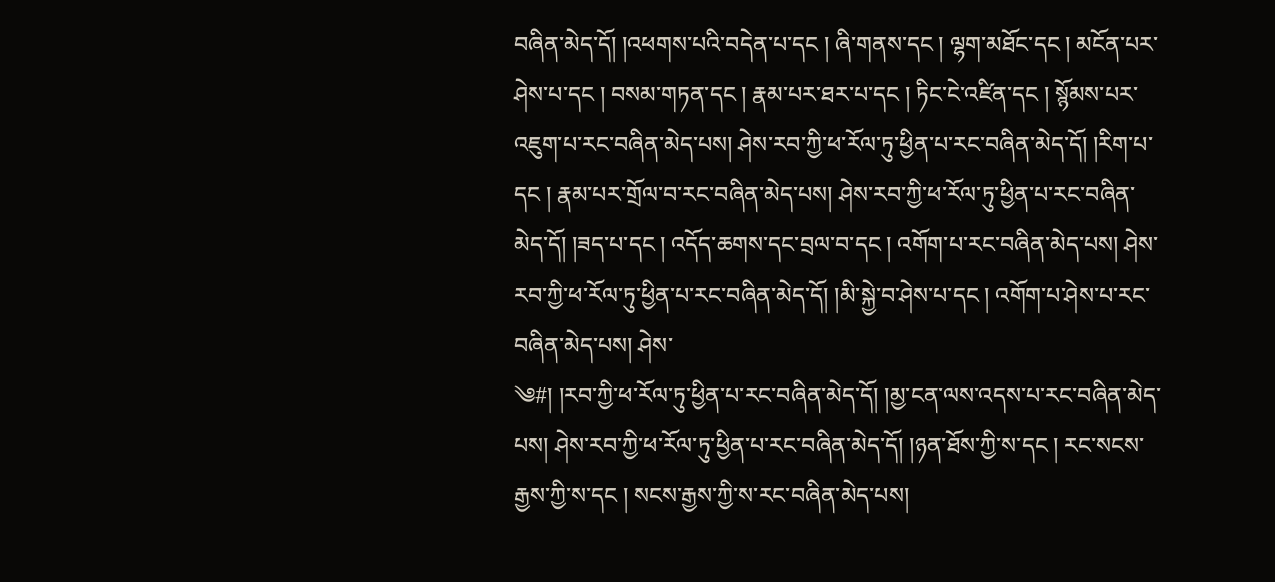བཞིན་མེད་དོ། །འཕགས་པའི་བདེན་པ་དང ། ཞི་གནས་དང ། ལྷག་མཐོང་དང ། མངོན་པར་ཤེས་པ་དང ། བསམ་གཏན་དང ། རྣམ་པར་ཐར་པ་དང ། ཏིང་ངེ་འཛིན་དང ། སྙོམས་པར་འཇུག་པ་རང་བཞིན་མེད་པས། ཤེས་རབ་ཀྱི་ཕ་རོལ་ཏུ་ཕྱིན་པ་རང་བཞིན་མེད་དོ། །རིག་པ་དང ། རྣམ་པར་གྲོལ་བ་རང་བཞིན་མེད་པས། ཤེས་རབ་ཀྱི་ཕ་རོལ་ཏུ་ཕྱིན་པ་རང་བཞིན་མེད་དོ། །ཟད་པ་དང ། འདོད་ཆགས་དང་བྲལ་བ་དང ། འགོག་པ་རང་བཞིན་མེད་པས། ཤེས་རབ་ཀྱི་ཕ་རོལ་ཏུ་ཕྱིན་པ་རང་བཞིན་མེད་དོ། །མི་སྐྱེ་བ་ཤེས་པ་དང ། འགོག་པ་ཤེས་པ་རང་བཞིན་མེད་པས། ཤེས་
༄#། །རབ་ཀྱི་ཕ་རོལ་ཏུ་ཕྱིན་པ་རང་བཞིན་མེད་དོ། །མྱ་ངན་ལས་འདས་པ་རང་བཞིན་མེད་པས། ཤེས་རབ་ཀྱི་ཕ་རོལ་ཏུ་ཕྱིན་པ་རང་བཞིན་མེད་དོ། །ཉན་ཐོས་ཀྱི་ས་དང ། རང་སངས་རྒྱས་ཀྱི་ས་དང ། སངས་རྒྱས་ཀྱི་ས་རང་བཞིན་མེད་པས།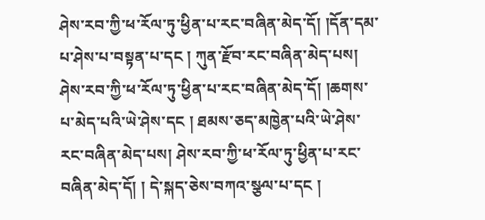ཤེས་རབ་ཀྱི་ཕ་རོལ་ཏུ་ཕྱིན་པ་རང་བཞིན་མེད་དོ། །དོན་དམ་པ་ཤེས་པ་བསྟན་པ་དང ། ཀུན་རྫོབ་རང་བཞིན་མེད་པས། ཤེས་རབ་ཀྱི་ཕ་རོལ་ཏུ་ཕྱིན་པ་རང་བཞིན་མེད་དོ། །ཆགས་པ་མེད་པའི་ཡེ་ཤེས་དང ། ཐམས་ཅད་མཁྱེན་པའི་ཡེ་ཤེས་རང་བཞིན་མེད་པས། ཤེས་རབ་ཀྱི་ཕ་རོལ་ཏུ་ཕྱིན་པ་རང་བཞིན་མེད་དོ། ། དེ་སྐད་ཅེས་བཀའ་སྩལ་པ་དང །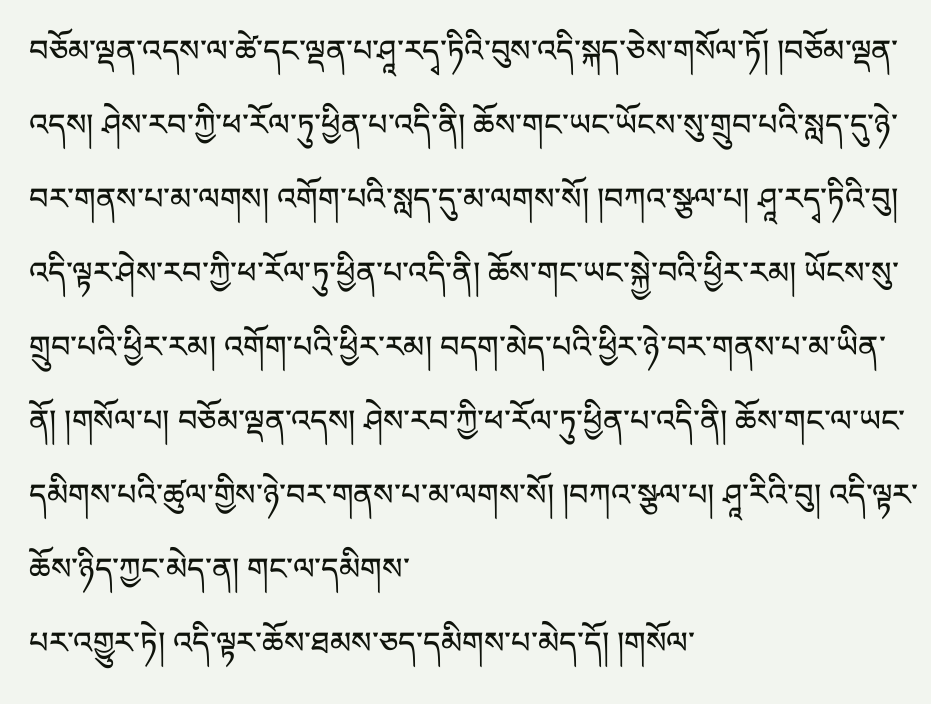བཅོམ་ལྡན་འདས་ལ་ཚེ་དང་ལྡན་པ་ཤཱ་རདྭ་ཏིའི་བུས་འདི་སྐད་ཅེས་གསོལ་ཏོ། །བཅོམ་ལྡན་འདས། ཤེས་རབ་ཀྱི་ཕ་རོལ་ཏུ་ཕྱིན་པ་འདི་ནི། ཆོས་གང་ཡང་ཡོངས་སུ་གྲུབ་པའི་སླད་དུ་ཉེ་བར་གནས་པ་མ་ལགས། འགོག་པའི་སླད་དུ་མ་ལགས་སོ། །བཀའ་སྩལ་པ། ཤཱ་རདྭ་ཏིའི་བུ། འདི་ལྟར་ཤེས་རབ་ཀྱི་ཕ་རོལ་ཏུ་ཕྱིན་པ་འདི་ནི། ཆོས་གང་ཡང་སྐྱེ་བའི་ཕྱིར་རམ། ཡོངས་སུ་གྲུབ་པའི་ཕྱིར་རམ། འགོག་པའི་ཕྱིར་རམ། བདག་མེད་པའི་ཕྱིར་ཉེ་བར་གནས་པ་མ་ཡིན་ནོ། །གསོལ་པ། བཅོམ་ལྡན་འདས། ཤེས་རབ་ཀྱི་ཕ་རོལ་ཏུ་ཕྱིན་པ་འདི་ནི། ཆོས་གང་ལ་ཡང་དམིགས་པའི་ཚུལ་གྱིས་ཉེ་བར་གནས་པ་མ་ལགས་སོ། །བཀའ་སྩལ་པ། ཤཱ་རིའི་བུ། འདི་ལྟར་ཆོས་ཉིད་ཀྱང་མེད་ན། གང་ལ་དམིགས་
པར་འགྱུར་ཏེ། འདི་ལྟར་ཆོས་ཐམས་ཅད་དམིགས་པ་མེད་དོ། །གསོལ་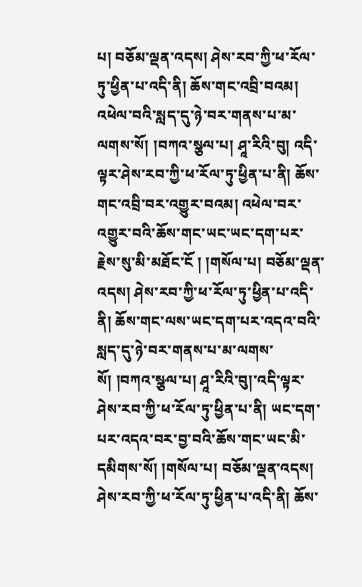པ། བཅོམ་ལྡན་འདས། ཤེས་རབ་ཀྱི་ཕ་རོལ་ཏུ་ཕྱིན་པ་འདི་ནི། ཆོས་གང་འབྲི་བའམ། འཕེལ་བའི་སླད་དུ་ཉེ་བར་གནས་པ་མ་ལགས་སོ། །བཀའ་སྩལ་པ། ཤཱ་རིའི་བུ། འདི་ལྟར་ཤེས་རབ་ཀྱི་ཕ་རོལ་ཏུ་ཕྱིན་པ་ནི། ཆོས་གང་འབྲི་བར་འགྱུར་བའམ། འཕེལ་བར་འགྱུར་བའི་ཆོས་གང་ཡང་ཡང་དག་པར་རྗེས་སུ་མི་མཐོང་ངོ ། །གསོལ་པ། བཅོམ་ལྡན་འདས། ཤེས་རབ་ཀྱི་ཕ་རོལ་ཏུ་ཕྱིན་པ་འདི་ནི། ཆོས་གང་ལས་ཡང་དག་པར་འདའ་བའི་སླད་དུ་ཉེ་བར་གནས་པ་མ་ལགས་སོ། །བཀའ་སྩལ་པ། ཤཱ་རིའི་བུ།་འདི་ལྟར་ཤེས་རབ་ཀྱི་ཕ་རོལ་ཏུ་ཕྱིན་པ་ནི། ཡང་དག་པར་འདའ་བར་བྱ་བའི་ཆོས་གང་ཡང་མི་དམིགས་སོ། །གསོལ་པ། བཅོམ་ལྡན་འདས། ཤེས་རབ་ཀྱི་ཕ་རོལ་ཏུ་ཕྱིན་པ་འདི་ནི། ཆོས་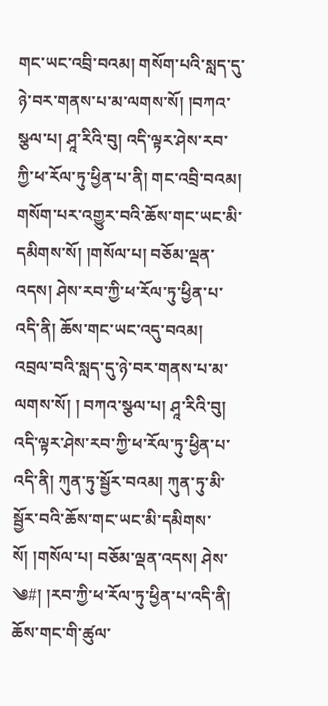གང་ཡང་འབྲི་བའམ། གསོག་པའི་སླད་དུ་ཉེ་བར་གནས་པ་མ་ལགས་སོ། །བཀའ་སྩལ་པ། ཤཱ་རིའི་བུ། འདི་ལྟར་ཤེས་རབ་ཀྱི་ཕ་རོལ་ཏུ་ཕྱིན་པ་ནི། གང་འབྲི་བའམ། གསོག་པར་འགྱུར་བའི་ཆོས་གང་ཡང་མི་དམིགས་སོ། །གསོལ་པ། བཅོམ་ལྡན་འདས། ཤེས་རབ་ཀྱི་ཕ་རོལ་ཏུ་ཕྱིན་པ་འདི་ནི། ཆོས་གང་ཡང་འདུ་བའམ། འབྲལ་བའི་སླད་དུ་ཉེ་བར་གནས་པ་མ་ལགས་སོ། ། བཀའ་སྩལ་པ། ཤཱ་རིའི་བུ། འདི་ལྟར་ཤེས་རབ་ཀྱི་ཕ་རོལ་ཏུ་ཕྱིན་པ་འདི་ནི། ཀུན་ཏུ་སྦྱོར་བའམ། ཀུན་ཏུ་མི་སྦྱོར་བའི་ཆོས་གང་ཡང་མི་དམིགས་སོ། །གསོལ་པ། བཅོམ་ལྡན་འདས། ཤེས་
༄#། །རབ་ཀྱི་ཕ་རོལ་ཏུ་ཕྱིན་པ་འདི་ནི། ཆོས་གང་གི་ཚུལ་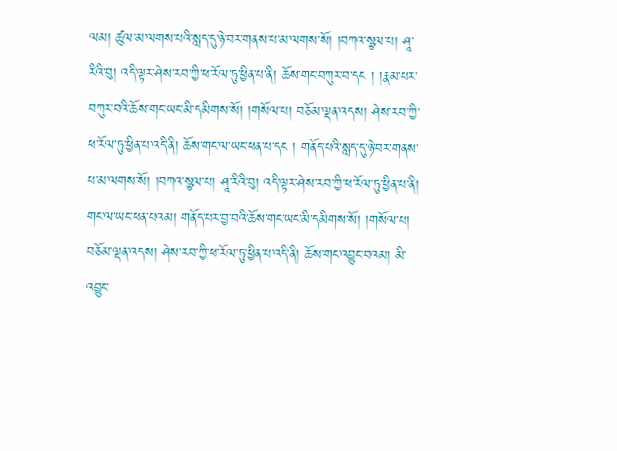ལམ། ཚུལ་མ་ལགས་པའི་སླད་དུ་ཉེ་བར་གནས་པ་མ་ལགས་སོ། །བཀའ་སྩལ་པ། ཤཱ་རིའི་བུ། འདི་ལྟར་ཤེས་རབ་ཀྱི་ཕ་རོལ་ཏུ་ཕྱིན་པ་ནི། ཆོས་གང་བཀུར་བ་དང ། །རྣམ་པར་བཀུར་བའི་ཆོས་གང་ཡང་མི་དམིགས་སོ། །གསོལ་པ། བཅོམ་ལྡན་འདས། ཤེས་རབ་ཀྱི་ཕ་རོལ་ཏུ་ཕྱིན་པ་འདི་ནི། ཆོས་གང་ལ་ཡང་ཕན་པ་དང ། གནོད་པའི་སླད་དུ་ཉེ་བར་གནས་པ་མ་ལགས་སོ། །བཀའ་སྩལ་པ། ཤཱ་རིའི་བུ། འདི་ལྟར་ཤེས་རབ་ཀྱི་ཕ་རོལ་ཏུ་ཕྱིན་པ་ནི། གང་ལ་ཡང་ཕན་པའམ། གནོད་པར་བྱ་བའི་ཆོས་གང་ཡང་མི་དམིགས་སོ། །གསོལ་པ། བཅོམ་ལྡན་འདས། ཤེས་རབ་ཀྱི་ཕ་རོལ་ཏུ་ཕྱིན་པ་འདི་ནི། ཆོས་གང་འབྱུང་བའམ། མི་འབྱུང་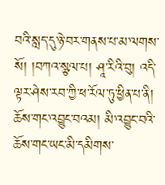བའི་སླད་དུ་ཉེ་བར་གནས་པ་མ་ལགས་སོ། །བཀའ་སྩལ་པ། ཤཱ་རིའི་བུ། འདི་ལྟར་ཤེས་རབ་ཀྱི་ཕ་རོལ་ཏུ་ཕྱིན་པ་ནི། ཆོས་གང་འབྱུང་བའམ། མི་འབྱུང་བའི་ཆོས་གང་ཡང་མི་དམིགས་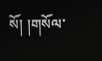སོ། །གསོལ་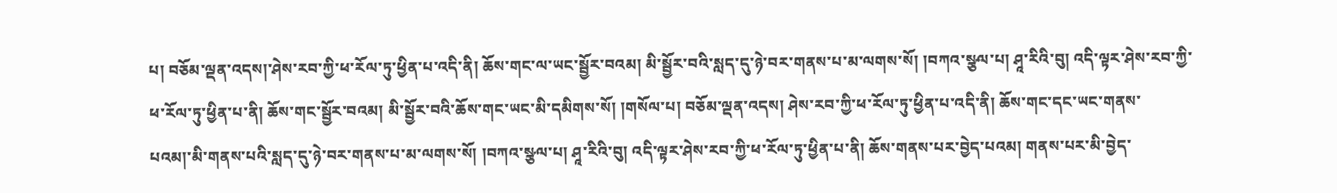པ། བཅོམ་ལྡན་འདས།་ཤེས་རབ་ཀྱི་ཕ་རོལ་ཏུ་ཕྱིན་པ་འདི་ནི། ཆོས་གང་ལ་ཡང་སྦྱོར་བའམ། མི་སྦྱོར་བའི་སླད་དུ་ཉེ་བར་གནས་པ་མ་ལགས་སོ། །བཀའ་སྩལ་པ། ཤཱ་རིའི་བུ། འདི་ལྟར་ཤེས་རབ་ཀྱི་ཕ་རོལ་ཏུ་ཕྱིན་པ་ནི། ཆོས་གང་སྦྱོར་བའམ། མི་སྦྱོར་བའི་ཆོས་གང་ཡང་མི་དམིགས་སོ། །གསོལ་པ། བཅོམ་ལྡན་འདས། ཤེས་རབ་ཀྱི་ཕ་རོལ་ཏུ་ཕྱིན་པ་འདི་ནི། ཆོས་གང་དང་ཡང་གནས་
པའམ།་མི་གནས་པའི་སླད་དུ་ཉེ་བར་གནས་པ་མ་ལགས་སོ། །བཀའ་སྩལ་པ། ཤཱ་རིའི་བུ། འདི་ལྟར་ཤེས་རབ་ཀྱི་ཕ་རོལ་ཏུ་ཕྱིན་པ་ནི། ཆོས་གནས་པར་བྱེད་པའམ། གནས་པར་མི་བྱེད་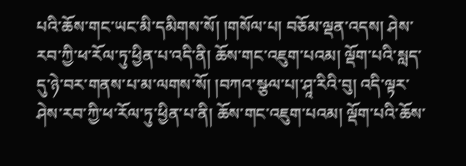པའི་ཆོས་གང་ཡང་མི་དམིགས་སོ། །གསོལ་པ། བཅོམ་ལྡན་འདས། ཤེས་རབ་ཀྱི་ཕ་རོལ་ཏུ་ཕྱིན་པ་འདི་ནི། ཆོས་གང་འཇུག་པའམ། ལྡོག་པའི་སླད་དུ་ཉེ་བར་གནས་པ་མ་ལགས་སོ། །བཀའ་སྩལ་པ།་ཤཱ་རིའི་བུ། འདི་ལྟར་ཤེས་རབ་ཀྱི་ཕ་རོལ་ཏུ་ཕྱིན་པ་ནི། ཆོས་གང་འཇུག་པའམ། ལྡོག་པའི་ཆོས་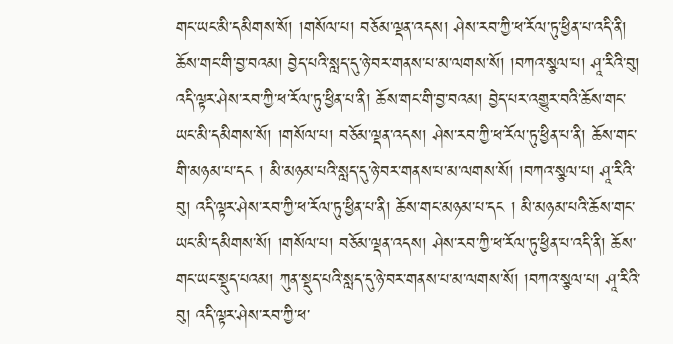གང་ཡང་མི་དམིགས་སོ། །གསོལ་པ། བཅོམ་ལྡན་འདས། ཤེས་རབ་ཀྱི་ཕ་རོལ་ཏུ་ཕྱིན་པ་འདི་ནི། ཆོས་གང་གི་བྱ་བའམ། བྱེད་པའི་སླད་དུ་ཉེ་བར་གནས་པ་མ་ལགས་སོ། །བཀའ་སྩལ་པ། ཤཱ་རིའི་བུ། འདི་ལྟར་ཤེས་རབ་ཀྱི་ཕ་རོལ་ཏུ་ཕྱིན་པ་ནི། ཆོས་གང་གི་བྱ་བའམ། བྱེད་པར་འགྱུར་བའི་ཆོས་གང་ཡང་མི་དམིགས་སོ། །གསོལ་པ། བཅོམ་ལྡན་འདས། ཤེས་རབ་ཀྱི་ཕ་རོལ་ཏུ་ཕྱིན་པ་ནི། ཆོས་གང་གི་མཉམ་པ་དང ། མི་མཉམ་པའི་སླད་དུ་ཉེ་བར་གནས་པ་མ་ལགས་སོ། །བཀའ་སྩལ་པ། ཤཱ་རིའི་བུ། འདི་ལྟར་ཤེས་རབ་ཀྱི་ཕ་རོལ་ཏུ་ཕྱིན་པ་ནི། ཆོས་གང་མཉམ་པ་དང ། མི་མཉམ་པའི་ཆོས་གང་ཡང་མི་དམིགས་སོ། །གསོལ་པ། བཅོམ་ལྡན་འདས། ཤེས་རབ་ཀྱི་ཕ་རོལ་ཏུ་ཕྱིན་པ་འདི་ནི། ཆོས་གང་ཡང་སྡུད་པའམ། ཀུན་སྡུད་པའི་སླད་དུ་ཉེ་བར་གནས་པ་མ་ལགས་སོ། །བཀའ་སྩལ་པ། ཤཱ་རིའི་བུ། འདི་ལྟར་ཤེས་རབ་ཀྱི་ཕ་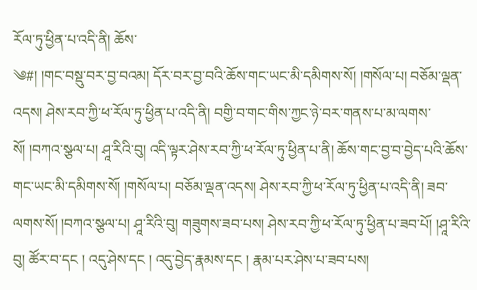རོལ་ཏུ་ཕྱིན་པ་འདི་ནི། ཆོས་
༄#། །གང་བསྡུ་བར་བྱ་བའམ། དོར་བར་བྱ་བའི་ཆོས་གང་ཡང་མི་དམིགས་སོ། །གསོལ་པ། བཅོམ་ལྡན་འདས། ཤེས་རབ་ཀྱི་ཕ་རོལ་ཏུ་ཕྱིན་པ་འདི་ནི། བགྱི་བ་གང་གིས་ཀྱང་ཉེ་བར་གནས་པ་མ་ལགས་སོ། །བཀའ་སྩལ་པ། ཤཱ་རིའི་བུ། འདི་ལྟར་ཤེས་རབ་ཀྱི་ཕ་རོལ་ཏུ་ཕྱིན་པ་ནི། ཆོས་གང་བྱ་བ་བྱེད་པའི་ཆོས་གང་ཡང་མི་དམིགས་སོ། །གསོལ་པ། བཅོམ་ལྡན་འདས། ཤེས་རབ་ཀྱི་ཕ་རོལ་ཏུ་ཕྱིན་པ་འདི་ནི། ཟབ་ལགས་སོ། །བཀའ་སྩལ་པ། ཤཱ་རིའི་བུ། གཟུགས་ཟབ་པས། ཤེས་རབ་ཀྱི་ཕ་རོལ་ཏུ་ཕྱིན་པ་ཟབ་པོ། །ཤཱ་རིའི་བུ། ཚོར་བ་དང ། འདུ་ཤེས་དང ། འདུ་བྱེད་རྣམས་དང ། རྣམ་པར་ཤེས་པ་ཟབ་པས།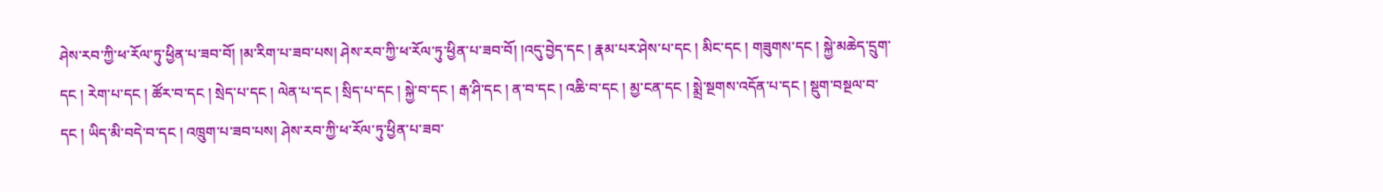ཤེས་རབ་ཀྱི་ཕ་རོལ་ཏུ་ཕྱིན་པ་ཟབ་བོ། །མ་རིག་པ་ཟབ་པས། ཤེས་རབ་ཀྱི་ཕ་རོལ་ཏུ་ཕྱིན་པ་ཟབ་བོ། །འདུ་བྱེད་དང ། རྣམ་པར་ཤེས་པ་དང ། མིང་དང ། གཟུགས་དང ། སྐྱེ་མཆེད་དྲུག་དང ། རེག་པ་དང ། ཚོར་བ་དང ། སྲེད་པ་དང ། ལེན་པ་དང ། སྲིད་པ་དང ། སྐྱེ་བ་དང ། རྒ་ཤི་དང ། ན་བ་དང ། འཆི་བ་དང ། མྱ་ངན་དང ། སྨྲེ་སྔགས་འདོན་པ་དང ། སྡུག་བསྔལ་བ་དང ། ཡིད་མི་བདེ་བ་དང ། འཁྲུག་པ་ཟབ་པས། ཤེས་རབ་ཀྱི་ཕ་རོལ་ཏུ་ཕྱིན་པ་ཟབ་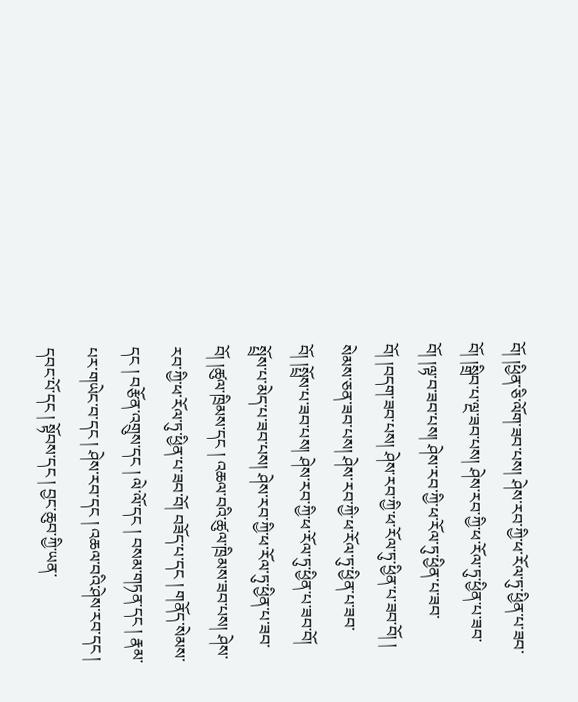བོ། །ཕྱིན་ཅི་ལོག་ཟབ་པས། ཤེས་རབ་ཀྱི་ཕ་རོལ་ཏུ་ཕྱིན་པ་ཟབ་བོ། །སྒྲིབ་པ་ལྔ་ཟབ་པས། ཤེས་རབ་ཀྱི་ཕ་རོལ་ཏུ་ཕྱིན་པ་ཟབ་བོ། །ལྟ་བ་ཟབ་པས། ཤེས་རབ་ཀྱི་ཕ་རོལ་ཏུ་ཕྱིན་པ་ཟབ་བོ། །བདག་ཟབ་པས། ཤེས་རབ་ཀྱི་ཕ་རོལ་ཏུ་ཕྱིན་པ་ཟབ་བོ། །
སེམས་ཅན་ཟབ་པས། ཤེས་རབ་ཀྱི་ཕ་རོལ་ཏུ་ཕྱིན་པ་ཟབ་བོ། །སྤྲོས་པ་ཟབ་པས། ཤེས་རབ་ཀྱི་ཕ་རོལ་ཏུ་ཕྱིན་པ་ཟབ་བོ། སྤྲོས་པ་མེད་པ་ཟབ་པས། ཤེས་རབ་ཀྱི་ཕ་རོལ་ཏུ་ཕྱིན་པ་ཟབ་བོ། །ཚུལ་ཁྲིམས་དང ། འཆལ་བའི་ཚུལ་ཁྲིམས་ཟབ་པས། ཤེས་རབ་ཀྱི་ཕ་རོལ་ཏུ་ཕྱིན་པ་ཟབ་བོ། བཟོད་པ་དང ། གནོད་སེམས་དང ། བརྩོན་འགྲུས་དང ། ལེ་ལོ་དང ། བསམ་གཏན་དང ། རྣམ་པར་གཡེང་བ་དང ། ཤེས་རབ་དང ། འཆལ་བའི་ཤེས་རབ་དང ། དབང་པོ་དང ། སྟོབས་དང ། བྱང་ཆུབ་ཀྱི་ཡན་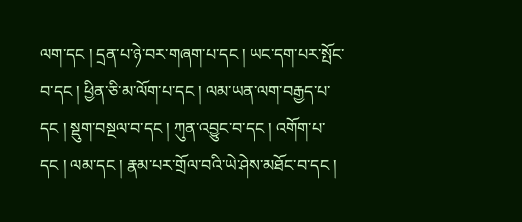ལག་དང ། དྲན་པ་ཉེ་བར་གཞག་པ་དང ། ཡང་དག་པར་སྤོང་བ་དང ། ཕྱིན་ཅི་མ་ལོག་པ་དང ། ལམ་ཡན་ལག་བརྒྱད་པ་དང ། སྡུག་བསྔལ་བ་དང ། ཀུན་འབྱུང་བ་དང ། འགོག་པ་དང ། ལམ་དང ། རྣམ་པར་གྲོལ་བའི་ཡེ་ཤེས་མཐོང་བ་དང །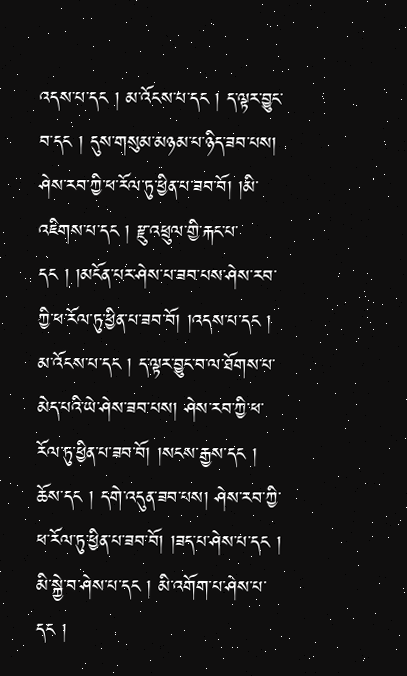འདས་པ་དང ། མ་འོངས་པ་དང ། ད་ལྟར་བྱུང་བ་དང ། དུས་གསུམ་མཉམ་པ་ཉིད་ཟབ་པས། ཤེས་རབ་ཀྱི་ཕ་རོལ་ཏུ་ཕྱིན་པ་ཟབ་བོ། །མི་འཇིགས་པ་དང ། རྫུ་འཕྲུལ་གྱི་རྐང་པ་དང ། །མངོན་པར་ཤེས་པ་ཟབ་པས་ཤེས་རབ་ཀྱི་ཕ་རོལ་ཏུ་ཕྱིན་པ་ཟབ་བོ། །འདས་པ་དང ། མ་འོངས་པ་དང ། ད་ལྟར་བྱུང་བ་ལ་ཐོགས་པ་མེད་པའི་ཡེ་ཤེས་ཟབ་པས། ཤེས་རབ་ཀྱི་ཕ་རོལ་ཏུ་ཕྱིན་པ་ཟབ་བོ། །སངས་རྒྱས་དང ། ཆོས་དང ། དགེ་འདུན་ཟབ་པས། ཤེས་རབ་ཀྱི་ཕ་རོལ་ཏུ་ཕྱིན་པ་ཟབ་བོ། །ཟད་པ་ཤེས་པ་དང ། མི་སྐྱེ་བ་ཤེས་པ་དང ། མི་འགོག་པ་ཤེས་པ་དང །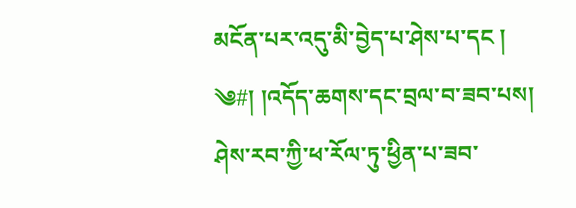མངོན་པར་འདུ་མི་བྱེད་པ་ཤེས་པ་དང །
༄#། །འདོད་ཆགས་དང་བྲལ་བ་ཟབ་པས། ཤེས་རབ་ཀྱི་ཕ་རོལ་ཏུ་ཕྱིན་པ་ཟབ་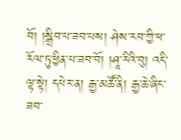བོ། །སྒྲིབ་པ་ཟབ་པས། ཤེས་རབ་ཀྱི་ཕ་རོལ་ཏུ་ཕྱིན་པ་ཟབ་བོ། །ཤཱ་རིའི་བུ། འདི་ལྟ་སྟེ། དཔེར་ན། རྒྱ་མཚོ་ནི། རྒྱ་ཆེ་ཞིང་ཟབ་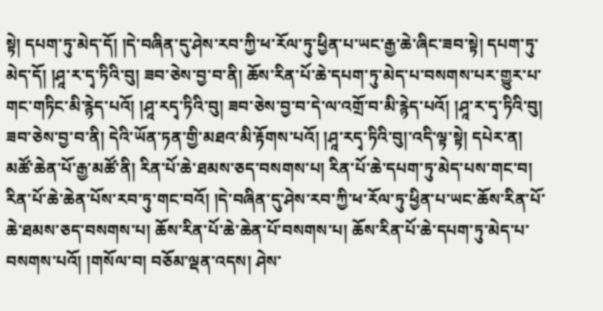སྟེ། དཔག་ཏུ་མེད་དོ། །དེ་བཞིན་དུ་ཤེས་རབ་ཀྱི་ཕ་རོལ་ཏུ་ཕྱིན་པ་ཡང་རྒྱ་ཆེ་ཞིང་ཟབ་སྟེ། དཔག་ཏུ་མེད་དོ། །ཤཱ་ར་དྭ་ཏིའི་བུ། ཟབ་ཅེས་བྱ་བ་ནི། ཆོས་རིན་པོ་ཆེ་དཔག་ཏུ་མེད་པ་བསགས་པར་གྱུར་པ་གང་གཏིང་མི་རྙེད་པའོ། །ཤཱ་རདྭ་ཏིའི་བུ། ཟབ་ཅེས་བྱ་བ་དེ་ལ་འགྲོ་བ་མི་རྙེད་པའོ། །ཤཱ་ར་དྭ་ཏིའི་བུ། ཟབ་ཅེས་བྱ་བ་ནི། དེའི་ཡོན་ཏན་གྱི་མཐའ་མི་རྟོགས་པའོ། །ཤཱ་རདྭ་ཏིའི་བུ།་འདི་ལྟ་སྟེ། དཔེར་ན། མཚོ་ཆེན་པོ་རྒྱ་མཚོ་ནི། རིན་པོ་ཆེ་ཐམས་ཅད་བསགས་པ། རིན་པོ་ཆེ་དཔག་ཏུ་མེད་པས་གང་བ། རིན་པོ་ཆེ་ཆེན་པོས་རབ་ཏུ་གང་བའོ། །དེ་བཞིན་དུ་ཤེས་རབ་ཀྱི་ཕ་རོལ་ཏུ་ཕྱིན་པ་ཡང་ཆོས་རིན་པོ་ཆེ་ཐམས་ཅད་བསགས་པ། ཆོས་རིན་པོ་ཆེ་ཆེན་པོ་བསགས་པ། ཆོས་རིན་པོ་ཆེ་དཔག་ཏུ་མེད་པ་བསགས་པའོ། །གསོལ་བ། བཅོམ་ལྡན་འདས། ཤེས་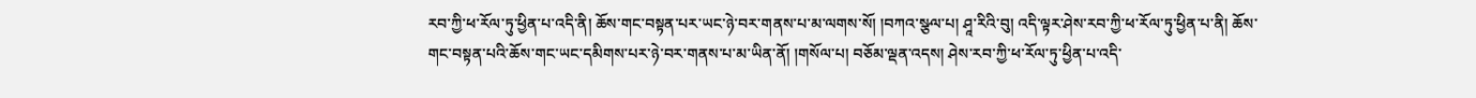རབ་ཀྱི་ཕ་རོལ་ཏུ་ཕྱིན་པ་འདི་ནི། ཆོས་གང་བསྟན་པར་ཡང་ཉེ་བར་གནས་པ་མ་ལགས་སོ། །བཀའ་སྩལ་པ། ཤཱ་རིའི་བུ། འདི་ལྟར་ཤེས་རབ་ཀྱི་ཕ་རོལ་ཏུ་ཕྱིན་པ་ནི། ཆོས་གང་བསྟན་པའི་ཆོས་གང་ཡང་དམིགས་པར་ཉེ་བར་གནས་པ་མ་ཡིན་ནོ། །གསོལ་པ། བཅོམ་ལྡན་འདས། ཤེས་རབ་ཀྱི་ཕ་རོལ་ཏུ་ཕྱིན་པ་འདི་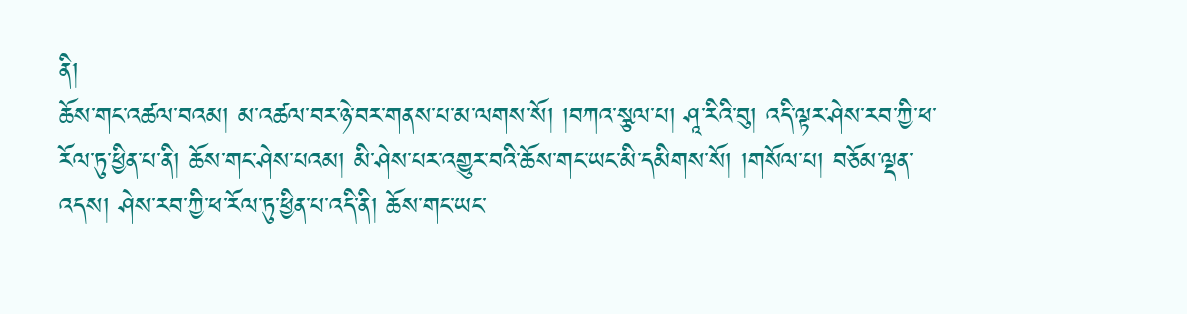ནི།
ཆོས་གང་འཚལ་བའམ། མ་འཚལ་བར་ཉེ་བར་གནས་པ་མ་ལགས་སོ། །བཀའ་སྩལ་པ། ཤཱ་རིའི་བུ། འདི་ལྟར་ཤེས་རབ་ཀྱི་ཕ་རོལ་ཏུ་ཕྱིན་པ་ནི། ཆོས་གང་ཤེས་པའམ། མི་ཤེས་པར་འགྱུར་བའི་ཆོས་གང་ཡང་མི་དམིགས་སོ། །གསོལ་པ། བཅོམ་ལྡན་འདས། ཤེས་རབ་ཀྱི་ཕ་རོལ་ཏུ་ཕྱིན་པ་འདི་ནི། ཆོས་གང་ཡང་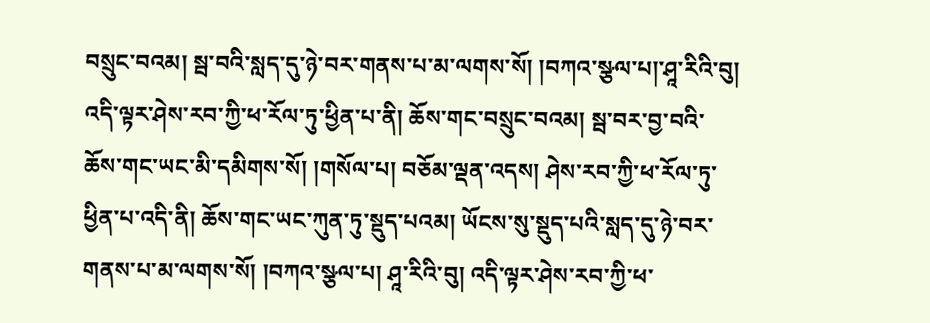བསྲུང་བའམ། སྦ་བའི་སླད་དུ་ཉེ་བར་གནས་པ་མ་ལགས་སོ། །བཀའ་སྩལ་པ།་ཤཱ་རིའི་བུ། འདི་ལྟར་ཤེས་རབ་ཀྱི་ཕ་རོལ་ཏུ་ཕྱིན་པ་ནི། ཆོས་གང་བསྲུང་བའམ། སྦ་བར་བྱ་བའི་ཆོས་གང་ཡང་མི་དམིགས་སོ། །གསོལ་པ། བཅོམ་ལྡན་འདས། ཤེས་རབ་ཀྱི་ཕ་རོལ་ཏུ་ཕྱིན་པ་འདི་ནི། ཆོས་གང་ཡང་ཀུན་ཏུ་སྡུད་པའམ། ཡོངས་སུ་སྡུད་པའི་སླད་དུ་ཉེ་བར་གནས་པ་མ་ལགས་སོ། །བཀའ་སྩལ་པ། ཤཱ་རིའི་བུ། འདི་ལྟར་ཤེས་རབ་ཀྱི་ཕ་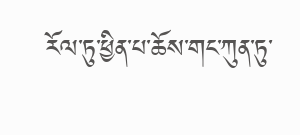རོལ་ཏུ་ཕྱིན་པ་ཆོས་གང་ཀུན་ཏུ་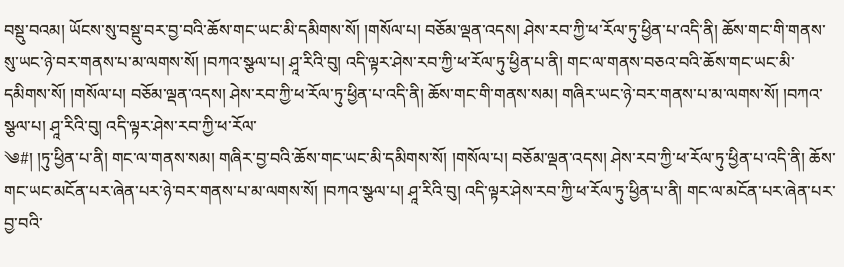བསྡུ་བའམ། ཡོངས་སུ་བསྡུ་བར་བྱ་བའི་ཆོས་གང་ཡང་མི་དམིགས་སོ། །གསོལ་པ། བཅོམ་ལྡན་འདས། ཤེས་རབ་ཀྱི་ཕ་རོལ་ཏུ་ཕྱིན་པ་འདི་ནི། ཆོས་གང་གི་གནས་སུ་ཡང་ཉེ་བར་གནས་པ་མ་ལགས་སོ། །བཀའ་སྩལ་པ། ཤཱ་རིའི་བུ། འདི་ལྟར་ཤེས་རབ་ཀྱི་ཕ་རོལ་ཏུ་ཕྱིན་པ་ནི། གང་ལ་གནས་བཅའ་བའི་ཆོས་གང་ཡང་མི་དམིགས་སོ། །གསོལ་པ། བཅོམ་ལྡན་འདས། ཤེས་རབ་ཀྱི་ཕ་རོལ་ཏུ་ཕྱིན་པ་འདི་ནི། ཆོས་གང་གི་གནས་སམ། གཞིར་ཡང་ཉེ་བར་གནས་པ་མ་ལགས་སོ། །བཀའ་སྩལ་པ། ཤཱ་རིའི་བུ། འདི་ལྟར་ཤེས་རབ་ཀྱི་ཕ་རོལ་
༄#། །ཏུ་ཕྱིན་པ་ནི། གང་ལ་གནས་སམ། གཞིར་བྱ་བའི་ཆོས་གང་ཡང་མི་དམིགས་སོ། །གསོལ་པ། བཅོམ་ལྡན་འདས། ཤེས་རབ་ཀྱི་ཕ་རོལ་ཏུ་ཕྱིན་པ་འདི་ནི། ཆོས་གང་ཡང་མངོན་པར་ཞེན་པར་ཉེ་བར་གནས་པ་མ་ལགས་སོ། །བཀའ་སྩལ་པ། ཤཱ་རིའི་བུ། འདི་ལྟར་ཤེས་རབ་ཀྱི་ཕ་རོལ་ཏུ་ཕྱིན་པ་ནི། གང་ལ་མངོན་པར་ཞེན་པར་བྱ་བའི་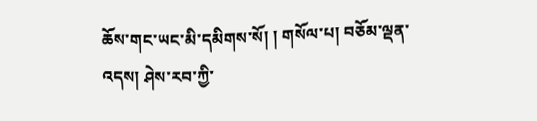ཆོས་གང་ཡང་མི་དམིགས་སོ། ། གསོལ་པ། བཅོམ་ལྡན་འདས། ཤེས་རབ་ཀྱི་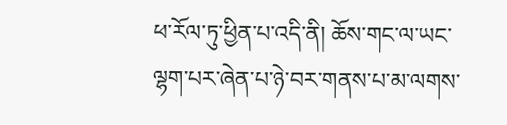ཕ་རོལ་ཏུ་ཕྱིན་པ་འདི་ནི། ཆོས་གང་ལ་ཡང་ལྷག་པར་ཞེན་པ་ཉེ་བར་གནས་པ་མ་ལགས་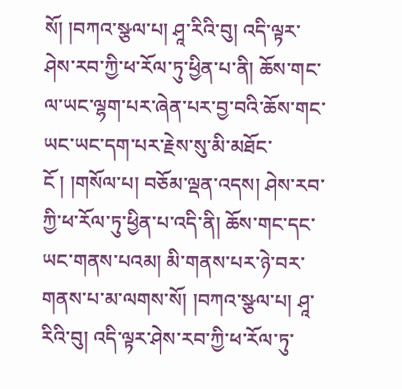སོ། །བཀའ་སྩལ་པ། ཤཱ་རིའི་བུ། འདི་ལྟར་ཤེས་རབ་ཀྱི་ཕ་རོལ་ཏུ་ཕྱིན་པ་ནི། ཆོས་གང་ལ་ཡང་ལྷག་པར་ཞེན་པར་བྱ་བའི་ཆོས་གང་ཡང་ཡང་དག་པར་རྗེས་སུ་མི་མཐོང་ངོ ། །གསོལ་པ། བཅོམ་ལྡན་འདས། ཤེས་རབ་ཀྱི་ཕ་རོལ་ཏུ་ཕྱིན་པ་འདི་ནི། ཆོས་གང་དང་ཡང་གནས་པའམ། མི་གནས་པར་ཉེ་བར་གནས་པ་མ་ལགས་སོ། །བཀའ་སྩལ་པ། ཤཱ་རིའི་བུ། འདི་ལྟར་ཤེས་རབ་ཀྱི་ཕ་རོལ་ཏུ་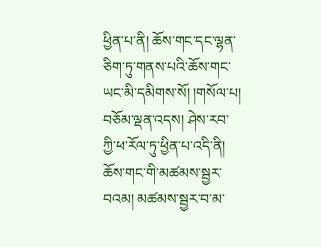ཕྱིན་པ་ནི། ཆོས་གང་དང་ལྷན་ཅིག་ཏུ་གནས་པའི་ཆོས་གང་ཡང་མི་དམིགས་སོ། །གསོལ་པ། བཅོམ་ལྡན་འདས། ཤེས་རབ་ཀྱི་ཕ་རོལ་ཏུ་ཕྱིན་པ་འདི་ནི། ཆོས་གང་གི་མཚམས་སྦྱར་བའམ། མཚམས་སྦྱར་བ་མ་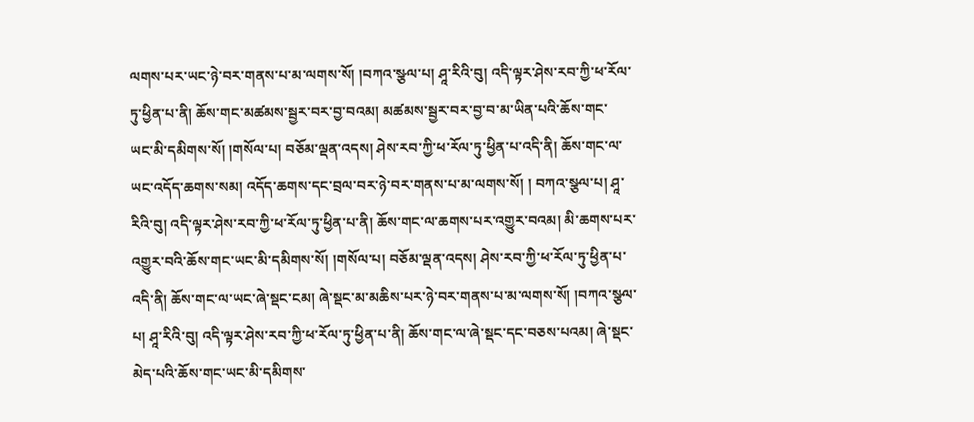ལགས་པར་ཡང་ཉེ་བར་གནས་པ་མ་ལགས་སོ། །བཀའ་སྩལ་པ། ཤཱ་རིའི་བུ། འདི་ལྟར་ཤེས་རབ་ཀྱི་ཕ་རོལ་ཏུ་ཕྱིན་པ་ནི། ཆོས་གང་མཚམས་སྦྱར་བར་བྱ་བའམ། མཚམས་སྦྱར་བར་བྱ་བ་མ་ཡིན་པའི་ཆོས་གང་
ཡང་མི་དམིགས་སོ། །གསོལ་པ། བཅོམ་ལྡན་འདས། ཤེས་རབ་ཀྱི་ཕ་རོལ་ཏུ་ཕྱིན་པ་འདི་ནི། ཆོས་གང་ལ་ཡང་འདོད་ཆགས་སམ། འདོད་ཆགས་དང་བྲལ་བར་ཉེ་བར་གནས་པ་མ་ལགས་སོ། ། བཀའ་སྩལ་པ། ཤཱ་རིའི་བུ། འདི་ལྟར་ཤེས་རབ་ཀྱི་ཕ་རོལ་ཏུ་ཕྱིན་པ་ནི། ཆོས་གང་ལ་ཆགས་པར་འགྱུར་བའམ། མི་ཆགས་པར་འགྱུར་བའི་ཆོས་གང་ཡང་མི་དམིགས་སོ། །གསོལ་པ། བཅོམ་ལྡན་འདས། ཤེས་རབ་ཀྱི་ཕ་རོལ་ཏུ་ཕྱིན་པ་འདི་ནི། ཆོས་གང་ལ་ཡང་ཞེ་སྡང་ངམ། ཞེ་སྡང་མ་མཆིས་པར་ཉེ་བར་གནས་པ་མ་ལགས་སོ། །བཀའ་སྩལ་པ། ཤཱ་རིའི་བུ། འདི་ལྟར་ཤེས་རབ་ཀྱི་ཕ་རོལ་ཏུ་ཕྱིན་པ་ནི། ཆོས་གང་ལ་ཞེ་སྡང་དང་བཅས་པའམ། ཞེ་སྡང་མེད་པའི་ཆོས་གང་ཡང་མི་དམིགས་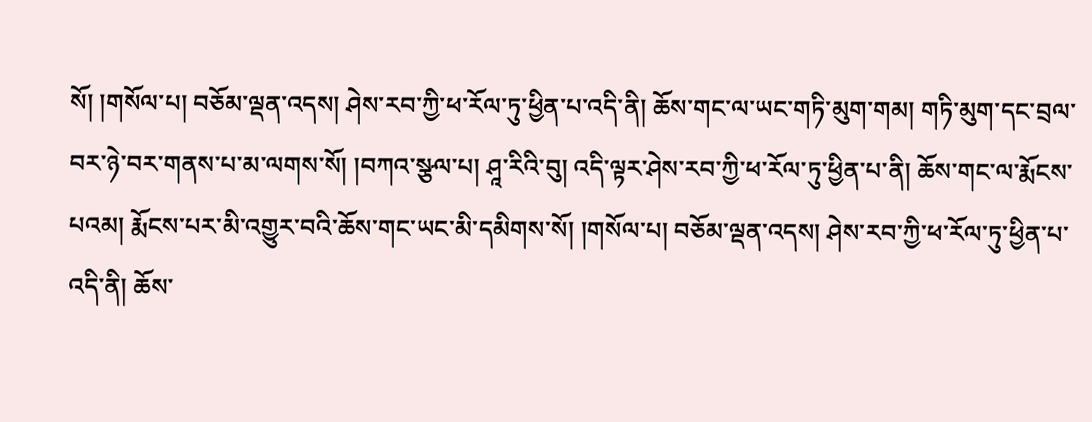སོ། །གསོལ་པ། བཅོམ་ལྡན་འདས། ཤེས་རབ་ཀྱི་ཕ་རོལ་ཏུ་ཕྱིན་པ་འདི་ནི། ཆོས་གང་ལ་ཡང་གཏི་མུག་གམ། གཏི་མུག་དང་བྲལ་བར་ཉེ་བར་གནས་པ་མ་ལགས་སོ། །བཀའ་སྩལ་པ། ཤཱ་རིའི་བུ། འདི་ལྟར་ཤེས་རབ་ཀྱི་ཕ་རོལ་ཏུ་ཕྱིན་པ་ནི། ཆོས་གང་ལ་རྨོངས་པའམ། རྨོངས་པར་མི་འགྱུར་བའི་ཆོས་གང་ཡང་མི་དམིགས་སོ། །གསོལ་པ། བཅོམ་ལྡན་འདས། ཤེས་རབ་ཀྱི་ཕ་རོལ་ཏུ་ཕྱིན་པ་འདི་ནི། ཆོས་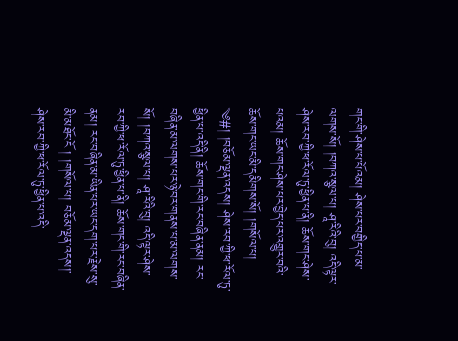གང་གི་ཤེས་པ་པོའམ། ཤེས་པར་བགྱིད་པ་མ་ལགས་སོ། །བཀའ་སྩལ་པ། ཤཱ་རིའི་བུ། འདི་ལྟར་ཤེས་རབ་ཀྱི་ཕ་རོལ་ཏུ་ཕྱིན་པ་ནི། ཆོས་གང་ཤེས་པའམ། ཆོས་གང་ཤེས་པར་བྱེད་པར་འགྱུར་བའི་ཆོས་གང་ཡང་མི་དམིགས་སོ། །གསོལ་པ།
༄#། །བཅོམ་ལྡན་འདས། ཤེས་རབ་ཀྱི་ཕ་རོལ་ཏུ་ཕྱིན་པ་འདི་ནི། ཆོས་གང་གི་རང་བཞིན་ནམ། རང་བཞིན་མ་ལགས་པར་ཉེ་བར་གནས་པ་མ་ལགས་སོ། །བཀའ་སྩལ་པ། ཤཱ་རིའི་བུ། འདི་ལྟར་ཤེས་རབ་ཀྱི་ཕ་རོལ་ཏུ་ཕྱིན་པ་ནི། ཆོས་གང་གི་རང་བཞིན་ནམ། རང་བཞིན་མ་ཡིན་པར་ཡང་དག་པར་རྗེས་སུ་མི་མཐོང་ངོ ། །གསོལ་པ། བཅོམ་ལྡན་འདས།་ཤེས་རབ་ཀྱི་ཕ་རོལ་ཏུ་ཕྱིན་པ་འདི་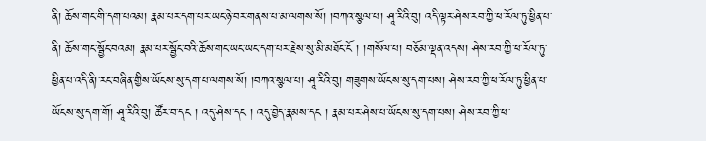ནི། ཆོས་གང་གི་དག་པའམ། རྣམ་པར་དག་པར་ཡང་ཉེ་བར་གནས་པ་མ་ལགས་སོ། །བཀའ་སྩལ་པ། ཤཱ་རིའི་བུ། འདི་ལྟར་ཤེས་རབ་ཀྱི་ཕ་རོལ་ཏུ་ཕྱིན་པ་ནི། ཆོས་གང་སྦྱོང་བའམ། རྣམ་པར་སྦྱོང་བའི་ཆོས་གང་ཡང་ཡང་དག་པར་རྗེས་སུ་མི་མཐོང་ངོ ། །གསོལ་པ། བཅོམ་ལྡན་འདས། ཤེས་རབ་ཀྱི་ཕ་རོལ་ཏུ་ཕྱིན་པ་འདི་ནི།་རང་བཞིན་གྱིས་ཡོངས་སུ་དག་པ་ལགས་སོ། །བཀའ་སྩལ་པ། ཤཱ་རིའི་བུ། གཟུགས་ཡོངས་སུ་དག་པས། ཤེས་རབ་ཀྱི་ཕ་རོལ་ཏུ་ཕྱིན་པ་ཡོངས་སུ་དག་གོ། ཤཱ་རིའི་བུ། ཚོར་བ་དང ། འདུ་ཤེས་དང ། འདུ་བྱེད་རྣམས་དང ། རྣམ་པར་ཤེས་པ་ཡོངས་སུ་དག་པས། ཤེས་རབ་ཀྱི་ཕ་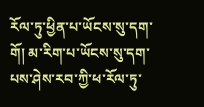རོལ་ཏུ་ཕྱིན་པ་ཡོངས་སུ་དག་གོ། མ་རིག་པ་ཡོངས་སུ་དག་པས་ཤེས་རབ་ཀྱི་ཕ་རོལ་ཏུ་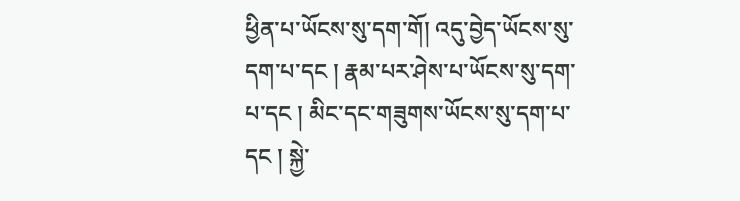ཕྱིན་པ་ཡོངས་སུ་དག་གོ། འདུ་བྱེད་ཡོངས་སུ་དག་པ་དང ། རྣམ་པར་ཤེས་པ་ཡོངས་སུ་དག་པ་དང ། མིང་དང་གཟུགས་ཡོངས་སུ་དག་པ་དང ། སྐྱེ་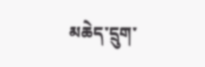མཆེད་དྲུག་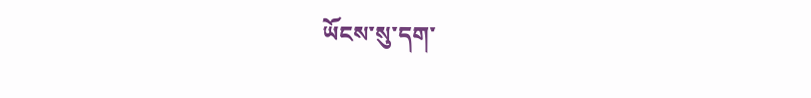ཡོངས་སུ་དག་